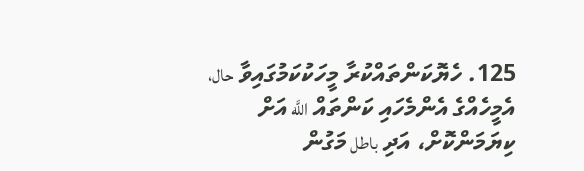125. ހެޔޮކަންތައްކުރާ މީހަކުކަމުގައިވާ حال، އެމީހެއްގެ އެންމެހައި ކަންތައް اللَّه އަށް ކިޔަމަންކޮށް، އަދި باطل މަގުން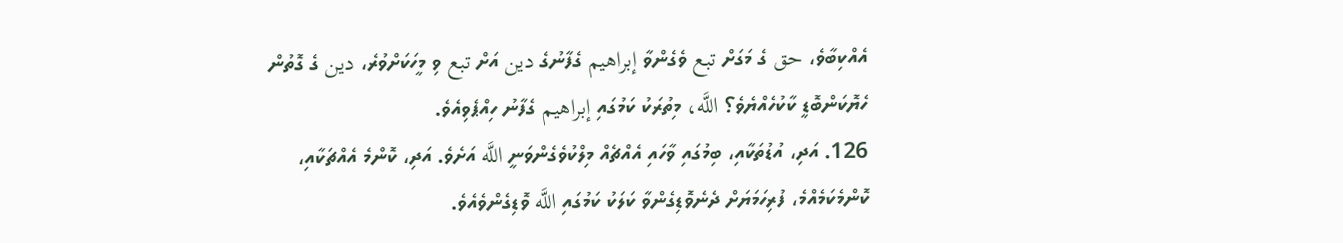އެއްކިބާވެ، حق ގެ މަގަށް تبع ވެގެންވާ إبراهيم ގެފާނުގެ دين އަށް تبع ވި މީހަކަށްވުރެ، دين ގެ ގޮތުން ހެޔޮކަންބޮޑީ ކާކުހެއްޔެވެ؟ اللَّه، މިތުރަކު ކަމުގައި إبراهيم ގެފާނު ހިއްޕެވިއެވެ.
126. އަދި، އުޑުތަކާއި، ބިމުގައި ވާހައި އެއްޗެއް މިލްކުވެގެންވަނީ اللَّه އަށެވެ. އަދި، ކޮންމެ އެއްޗަކާއި، ކޮންމެކަމެއްމެ، ފުރިހަމަޔަށް ދެނެވޮޑިގެންވާ ކަލަކު ކަމުގައި اللَّه ވޮޑިގެންވެއެވެ.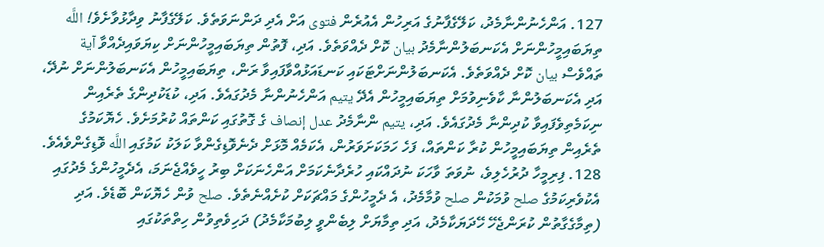127. އަންހެނުންނާމެދު، ކަލޭގެފާނުގެ އަރިހުން އެއުރެން فتوى އަށް އެދި ދަންނަވަތެވެ. ކަލޭގެފާނު ވިދާޅުވާށެވެ! اللَّه ތިޔަބައިމީހުންނަށް އެކަނބަލުންނާމެދު بيان ކޮށް ދެއްވަތެވެ. އަދި، ފޮތުން ތިޔަބައިމީހުންނަށް ކިޔަވައިދެއްވާ آية ތައްވެސް بيان ކޮށް ދެއްވަތެވެ. އެކަނބަލުންނަށްޓަކައި ކަނޑައަޅުއްވާފައިވާ ރަން، ތިޔަބައިމީހުން އެކަނބަލުންނަށް ނުދޭ، އަދި އެކަނބަލުންނާ ކާވެނިވުމަށް ތިޔަބައިމީހުން އެދޭ يتيم އަންހެނުންނާ މެދުގައެވެ. އަދި، ކުޑަކުދިންގެ ތެރެއިން ނިކަމެތިވެފައިވާ ކުދިންނާ މެދުގައެވެ. އަދި، يتيم ންނާމެދު عدل إنصاف ގެ ގޮތުގައި ކަންތައް ކުރުމަށެވެ. ހެޔޮކަމުގެ ތެރެއިން ތިޔަބައިމީހުން ކުރާ ކަންތައް، ފަހެ ހަމަކަށަވަރުން، އެކަމެއް މޮޅަށް ދެނެވޮޑިގެންވާ ކަލަކު ކަމުގައި اللَّه ވޮޑިގެންވެއެވެ.
128. ފިރިމީހާ ދުރުހެލިވެ، ނުވަތަ ވާހަކަ ނުދައްކައި ހުރެދާނެކަމަށް އަންހެނަކަށް ބިރު ހީވެއްޖެނަމަ، އެދެމީހުންގެ މެދުގައި އެކުވެރިކަމުގެ صلح ވުމަކުން صلح ވުމާމެދު، އެ ދެމީހުންގެ މައްޗަކަށް ކުށެއްނެތެވެ. صلح ވުން ހެޔޮކަން ބޮޑެވެ. އަދި (ތިމާގެގާތުން ކުރަންޖެހޭ ހޭދަޔަކާމެދު، އަދި ތިމާޔަށް ލިބެންވީ ލިބުމަކާމެދު) ދަހިވެތިވުން ހިތްތަކުގައި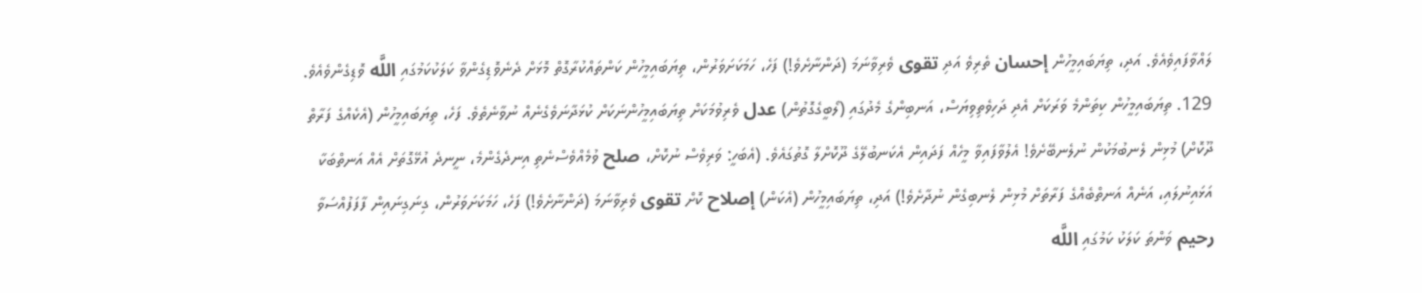ލައްވާފައިވެއެވެ. އަދި، ތިޔަބައިމީހުން إحسان ތެރިވެ އަދި تقوى ވެރިވާނަމަ (ދަންނާށެވެ!) ފަހެ، ހަމަކަށަވަރުން، ތިޔަބައިމީހުން ކަންތައްކުރާގޮތް މޮޅަށް ދެނެވޮޑިގެންވާ ކަލަކުކަމުގައި اللَّه ވޮޑިގެންވެއެވެ.
129. ތިޔަބައިމީހުން ކިތަންމެ ވަރަކަށް އެދި ދަހިވެތިވިޔަސް، އަނބިންގެ މެދުގައި (ލޯބީގެގޮތުން) عدل ވެރިވުމަކަށް ތިޔަބައިމީހުންނަކަށް ކުޅަދާނަވެގެނެއް ނުވާނެތެވެ. ފަހެ، ތިޔަބައިމީހުން (އެކެއްގެ ފަރާތް ދޫކޮށް) މުޅިން ލެނބުމަކުން ނުލެނބޭށެވެ! އެލުވާފައިވާ މީހެއް ފަދައިން އެކަނބުލޭގެ ދޫކޮށްލާ ގޮތުގައެވެ. (އެބަހީ: ވަރިވެސް ނުކޮށް، صلح ވުމެއްވެސްނެތި އިނދެގެންމެ، ނީނދެ އުޅޭގޮތަށް އެއް އަނތްބަކާ އަޅައިނުލައި، އަނެއް އަނތްބެއްގެ ފަރާތަށް މުޅިން ލެނބިގެން ނުދާށެވެ!) އަދި، ތިޔަބައިމީހުން (އެކަން) إصلاح ކޮށް تقوى ވެރިވާނަމަ (ދަންނާށެވެ!) ފަހެ، ހަމަކަށަވަރުން، ގިނަގިނައިން ފާފަފުއްސަވާ رحيم ވަންތަ ކަލަކު ކަމުގައި اللَّه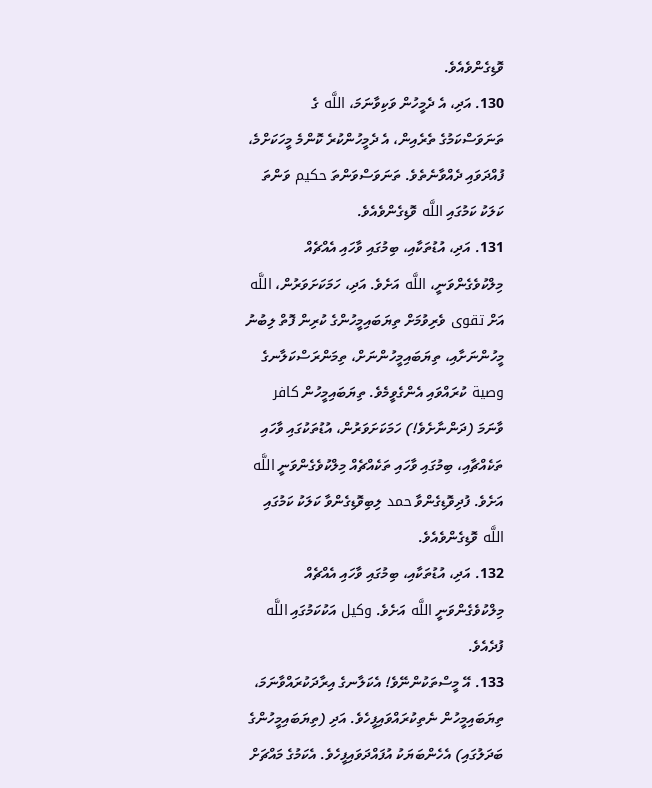ވޮޑިގެންވެއެވެ.
130. އަދި، އެ ދެމީހުން ވަކިވާނަމަ، اللَّه ގެ ތަނަވަސްކަމުގެ ތެރެއިން، އެ ދެމީހުންކުރެ ކޮންމެ މީހަކަށްމެ، ފުއްދަވައި ދެއްވާނެތެވެ. ތަނަވަސްވަންތަ حكيم ވަންތަ ކަލަކު ކަމުގައި اللَّه ވޮޑިގެންވެއެވެ.
131. އަދި، އުޑުތަކާއި، ބިމުގައި ވާހައި އެއްޗެއް މިލްކުވެގެންވަނީ، اللَّه އަށެވެ. އަދި، ހަމަކަށަވަރުން، اللَّه އަށް تقوى ވެރިވުމަށް ތިޔަބައިމީހުންގެ ކުރިން ފޮތް ލިބުނު މީހުންނަށާއި، ތިޔަބައިމީހުންނަށް، ތިމަންރަސްކަލާނގެ وصية ކުރައްވައި އެންގެވީމެވެ. ތިޔަބައިމީހުން كافر ވާނަމަ (ދަންނާށެވެ!) ހަމަކަށަވަރުން، އުޑުތަކުގައި ވާހައި ތަކެއްޗާއި، ބިމުގައި ވާހައި ތަކެއްޗެއް މިލްކުވެގެންވަނީ اللَّه އަށެވެ. ފުދިވޮޑިގެންވާ حمد ލިބިވޮޑިގެންވާ ކަލަކު ކަމުގައި اللَّه ވޮޑިގެންވެއެވެ.
132. އަދި، އުޑުތަކާއި، ބިމުގައި ވާހައި އެއްޗެއް މިލްކުވެގެންވަނީ اللَّه އަށެވެ. وكيل އަކުކަމުގައި اللَّه ފުދެއެވެ.
133. އޭ މީސްތަކުންނޭވެ! އެކަލާނގެ އިރާދަކުރައްވާނަމަ، ތިޔަބައިމީހުން ނެތިކުރައްވައިފީހެވެ. އަދި (ތިޔަބައިމީހުންގެ ބަދަލުގައި) އެހެންބަޔަކު އުފައްދަވައިފީހެވެ. އެކަމުގެ މައްޗަށް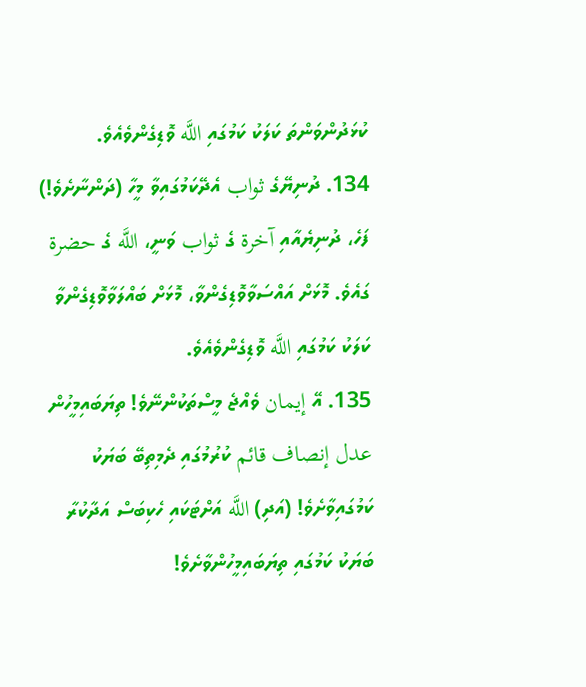ކުޅަދުންވަންތަ ކަލަކު ކަމުގައި اللَّه ވޮޑިގެންވެއެވެ.
134. ދުނިޔޭގެ ثواب އެދޭކަމުގައިވާ މީހާ (ދަންނާށެވެ!) ފަހެ، ދުނިޔެއާއި آخرة ގެ ثواب ވަނީ، اللَّه ގެ حضرة ގައެވެ. މޮޅަށް އައްސަވާވޮޑިގެންވާ، މޮޅަށް ބައްލަވާވޮޑިގެންވާ ކަލަކު ކަމުގައި اللَّه ވޮޑިގެންވެއެވެ.
135. އޭ إيمان ވެއްޖެ މީސްތަކުންނޭވެ! ތިޔަބައިމީހުން عدل إنصاف قائم ކުރުމުގައި ދެމިތިބޭ ބަޔަކު ކަމުގައިވާށެވެ! (އަދި) اللَّه އަށްޓަކައި ހެކިބަސް އަދާކުރާ ބަޔަކު ކަމުގައި ތިޔަބައިމީހުންވާށެވެ!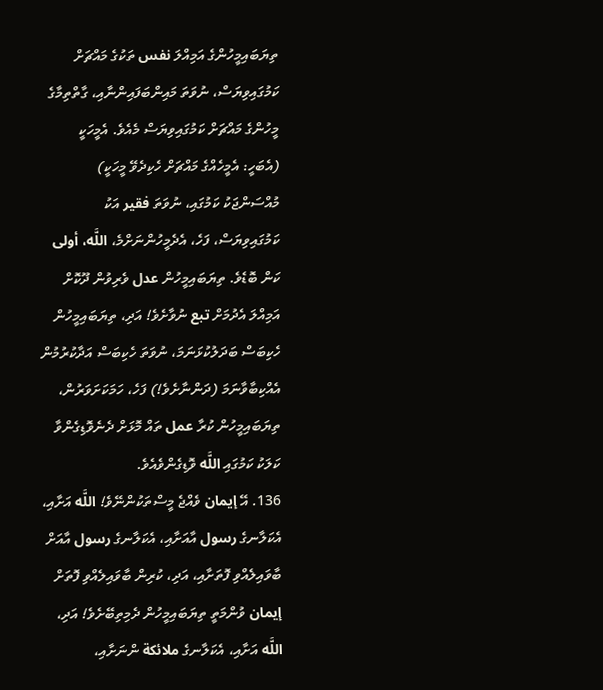ތިޔަބައިމީހުންގެ އަމިއްލަ نفس ތަކުގެ މައްޗަށް ކަމުގައިވިޔަސް، ނުވަތަ މައިންބަފައިންނާއި، ގާތްތިމާގެ މީހުންގެ މައްޗަށް ކަމުގައިވިޔަސް މެއެވެ. އެމީހަކީ (އެބަހީ: އެމީހެއްގެ މައްޗަށް ހެކިދެވޭ މީހަކީ) މުއްސަންޖަކު ކަމުގައި، ނުވަތަ فقير އަކު ކަމުގައިވިޔަސް، ފަހެ، އެދެމީހުންނަށްމެ، اللَّه، أولى ކަން ބޮޑެވެ. ތިޔަބައިމީހުން عدل ވެރިވުން ދޫކޮށް އަމިއްލަ އެދުމަށް تبع ނުވާށެވެ! އަދި، ތިޔަބައިމީހުން ހެކިބަސް ބަދަލުކުޅަނަމަ، ނުވަތަ ހެކިބަސް އަދާކުރުމުން އެއްކިބާވާނަމަ (ދަންނާށެވެ!) ފަހެ، ހަމަކަށަވަރުން، ތިޔަބައިމީހުން ކުރާ عمل ތައް މޮޅަށް ދެނެވޮޑިގެންވާ ކަލަކު ކަމުގައި اللَّه ވޮޑިގެންވެއެވެ.
136. އޭ إيمان ވެއްޖެ މީސްތަކުންނޭވެ! اللَّه އަށާއި، އެކަލާނގެ رسول އާއަށާއި، އެކަލާނގެ رسول އާއަށް ބާވައިލެއްވި ފޮތަށާއި، އަދި، ކުރިން ބާވައިލެއްވި ފޮތަށް إيمان ވުންމަތީ ތިޔަބައިމީހުން ދެމިތިބޭށެވެ! އަދި، اللَّه އަށާއި، އެކަލާނގެ ملائكة ންނަށާއި،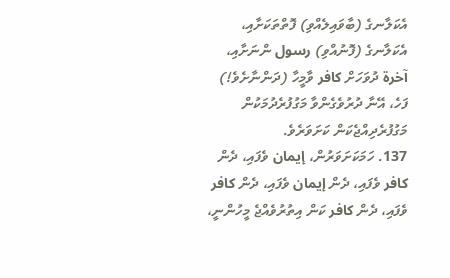އެކަލާނގެ (ބާވައިލެއްވި) ފޮތްތަކަށާއި، އެކަލާނގެ (ފޮނުއްވި) رسول ންނަށާއި، آخرة ދުވަހަށް كافر ވާމީހާ (ދަންނާށެވެ!) ފަހެ، އޭނާ ދުރުވެގެންވާ މަގުފުރެދުމަކުން މަގުފުރެދިއްޖެކަން ކަށަވަރެވެ.
137. ހަމަކަށަވަރުން، إيمان ވެފައި، ދެން كافر ވެފައި، ދެން إيمان ވެފައި، ދެން كافر ވެފައި، ދެން كافر ކަން އިތުރުވެއްޖެ މީހުންނީ،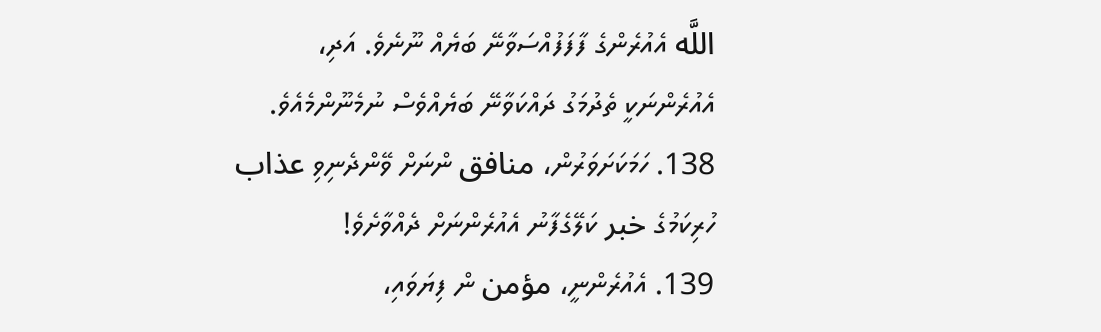اللَّه އެއުރެންގެ ފާފަފުއްސަވާނޭ ބަޔެއް ނޫނެވެ. އަދި، އެއުރެންނަކީ ތެދުމަގު ދައްކަވާނޭ ބަޔެއްވެސް ނުމެނޫންމެއެވެ.
138. ހަމަކަށަވަރުން، منافق ންނަށް ވޭންދެނިވި عذاب ހުރިކަމުގެ خبر ކަލޭގެފާނު އެއުރެންނަށް ދެއްވާށެވެ!
139. އެއުރެންނީ، مؤمن ން ފިޔަވައި،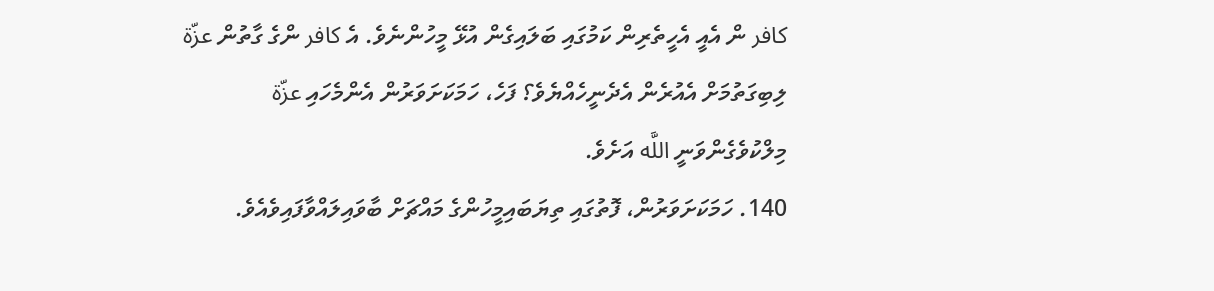كافر ން އެއީ އެހީތެރިން ކަމުގައި ބަލައިގެން އުޅޭ މީހުންނެވެ. އެ كافر ންގެ ގާތުން عزّة ލިބިގަތުމަށް އެއުރެން އެދެނީހެއްޔެވެ؟ ފަހެ، ހަމަކަށަވަރުން އެންމެހައި عزّة މިލްކުވެގެންވަނީ اللَّه އަށެވެ.
140. ހަމަކަށަވަރުން، ފޮތުގައި ތިޔަބައިމީހުންގެ މައްޗަށް ބާވައިލައްވާފައިވެއެވެ.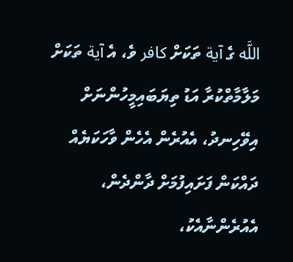اللَّه ގެ آية ތަކަށް كافر ވެ، އެ آية ތަކަށް މަލާމާތްކުރާ އަޑު ތިޔަބައިމީހުންނަށް އިވޭހިނދު، އެއުރެން އެހެން ވާހަކަޔެއް ދައްކަން ފަށައިފުމަށް ދާންދެން، އެއުރެންނާއެކު،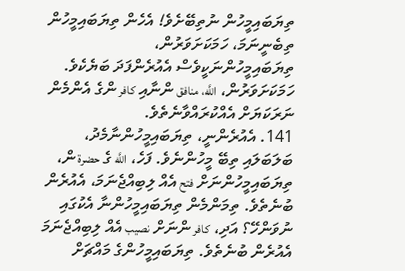ތިޔަބައިމީހުން ނުތިބޭށެވެ! އެހެން ތިޔަބައިމީހުން ތިބެނީނަމަ، ހަމަކަށަވަރުން، ތިޔަބައިމީހުންނަކީވެސް އެއުރެންފަދަ ބަޔެކެވެ. ހަމަކަށަވަރުން، اللَّه، منافق ންނާއި كافر ންގެ އެންމެން ނަރަކަޔަށް އެއްކުރައްވާނެތެވެ.
141. އެއުރެންނީ، ތިޔަބައިމީހުންނާމެދު، ބަލަބަލައި ތިބޭ މީހުންނެވެ. ފަހެ، اللَّه ގެ حضرة ން، ތިޔަބައިމީހުންނަށް فتح އެއް ލިބިއްޖެނަމަ، އެއުރެން ބުނެތެވެ. ތިމަންމެން ތިޔަބައިމީހުންނާ އެކުގައި ނުވަންހޭ؟ އަދި، كافر ންނަށް نصيب އެއް ލިބިއްޖެނަމަ އެއުރެން ބުނެތެވެ. ތިޔަބައިމީހުންގެ މައްޗަށް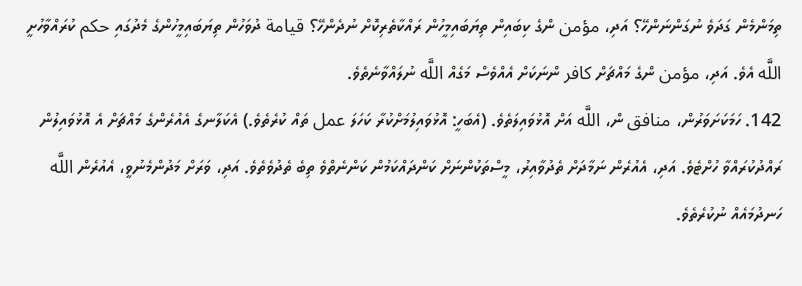ތިމަންމެން ގަދަވެ ނުގަންނަންހޭ؟ އަދި، مؤمن ންގެ ކިބައިން ތިޔަބައިމީހުން ރައްކާތެރިކޮށް ނުދެންހޭ؟ قيامة ދުވަހުން ތިޔަބައިމީހުންގެ މެދުގައި حكم ކުރައްވާހުށީ اللَّه އެވެ. އަދި، مؤمن ންގެ މައްޗަށް كافر ންނަކަށް އެއްވެސް މަގެއް اللَّه ނުލައްވާނެތެވެ.
142. ހަމަކަށަވަރުން، منافق ން، اللَّه އަށް އޮޅުވައިލަތެވެ. (އެބަހީ: އޮޅުވައިލުމަށްކުރާ ކަހަލަ عمل ތައް ކުރެތެވެ.) އެކަލާނގެ އެއުރެންގެ މައްޗަށް އެ އޮޅުވައިލުން ރައްދުކުރައްވާ ހުށްޓެވެ. އަދި، އެއުރެން ނަމާދަށް ތެދުވާއިރު، މީސްތަކުންނަށް ކަންދައްކަމުން ކަންނެތްވެ ތިބެ ތެދުވެތެވެ. އަދި، ވަރަށް މަދުންމެނުވީ، އެއުރެން اللَّه ހަނދުމައެއް ނުކުރެތެވެ.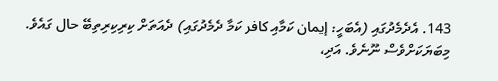143. އެދެމެދުގައި (އެބަހީ: إيمان ކަމާއި كافر ކަމާ ދެމެދުގައި) ދެއަތަށް ކިރިކިރިތިބޭ حال ގައެވެ. މިބަޔަކަށްވެސް ނޫނެވެ. އަދި،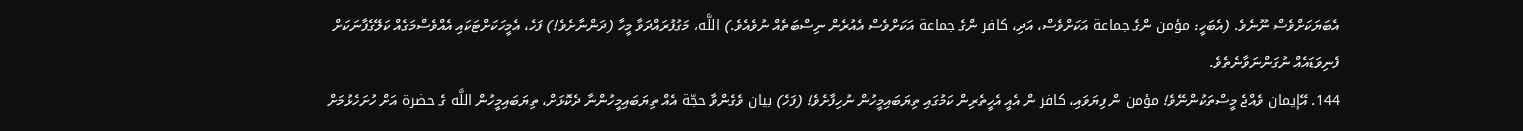އެބަޔަކަށްވެސް ނޫނެވެ. (އެބަހީ: مؤمن ންގެ جماعة އަކަށްވެސް، އަދި، كافر ންގެ جماعة އަކަށްވެސް އެއުރެން ނިސްބަތެއް ނުވެއެވެ.) اللَّه، މަގުފުރައްދަވާ މީހާ (ދަންނާށެވެ!) ފަހެ، އެމީހަކަށްޓަކައި އެއްވެސްމަގެއް ކަލޭގެފާނަކަށް ފެނިވަޑައެއް ނުގަންނަވާނެތެވެ.
144. އޭإيمان ވެއްޖެ މީސްތަކުންނޭވެ! مؤمن ން ފިޔަވައި، كافر ން އެއީ އެހީތެރިން ކަމުގައި ތިޔަބައިމީހުން ނުހިފާށެވެ! (ފަހެ) بيان ވެގެންވާ حجّة އެއް ތިޔަބައިމީހުންނާ ދެކޮޅަށް، ތިޔަބައިމީހުން اللَّه ގެ حضرة އަށް ހުށަހެޅުމަށް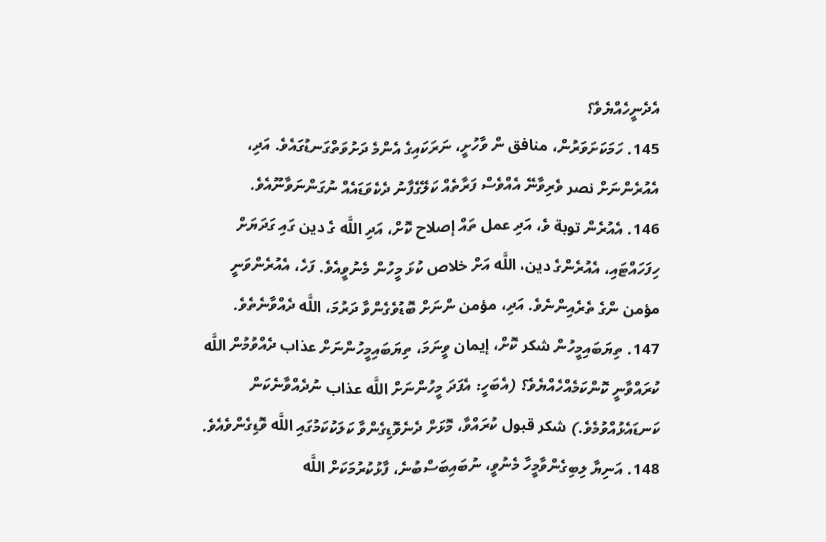އެދެނީހެއްޔެވެ؟
145. ހަމަކަށަވަރުން، منافق ން ވާހުށީ، ނަރަކައިގެ އެންމެ ދަށުވަތްގަނޑުގައެވެ. އަދި، އެއުރެންނަށް نصر ވެރިވާނޭ އެއްވެސް ފަރާތެއް ކަލޭގެފާނު ދެކެވަޑައެއް ނުގަންނަވާނޫއެވެ.
146. އެއުރެން توبة ވެ، އަދި عمل ތައް إصلاح ކޮށް، އަދި اللَّه ގެ دين ގައި ގަދަޔަށް ހިފަހައްޓައި، އެއުރެންގެ دين، اللَّه އަށް خلاص ކުޅަ މީހުން މެނުވީއެވެ. ފަހެ، އެއުރެންވަނީ مؤمن ންގެ ތެރެއިންނެވެ. އަދި، مؤمن ންނަށް ބޮޑުވެގެންވާ ދަރުމަ، اللَّه ދެއްވާނެތެވެ.
147. ތިޔަބައިމީހުން شكر ކޮށް، إيمان ވީނަމަ، ތިޔަބައިމީހުންނަށް عذاب ދެއްވުމުން اللَّه ކުރައްވާނީ ކޮންކަމެއްހެއްޔެވެ؟ (އެބަހީ: އެފަދަ މީހުންނަށް اللَّه عذاب ނުދެއްވާނެކަން ކަނޑައެޅުއްވުމެވެ.) شكر قبول ކުރައްވާ، މޮޅަށް ދެނެވޮޑިގެންވާ ކަލަކުކަމުގައި اللَّه ވޮޑިގެންވެއެވެ.
148. އަނިޔާ ލިބިގެންވާމީހާ މެނުވީ، ނުބައިބަސްބުނެ، ފާޅުކުރުމަކަށް اللَّه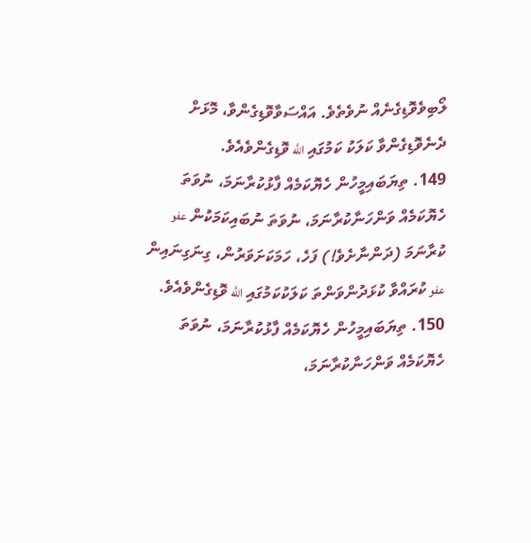ލޯބިވެވޮޑިގެނެއް ނުވެތެވެ. އައްސަވާވޮޑިގެންވާ، މޮޅަށް ދެނެވޮޑިގެންވާ ކަލަކު ކަމުގައި اللَّه ވޮޑިގެންވެއެވެ.
149. ތިޔަބައިމީހުން ހެޔޮކަމެއް ފާޅުކުރާނަމަ، ނުވަތަ ހެޔޮކަމެއް ވަންހަނާކުރާނަމަ، ނުވަތަ ނުބައިކަމަކުން عفو ކުރާނަމަ (ދަންނާށެވެ!) ފަހެ، ހަމަކަށަވަރުން، ގިނަގިނައިން عفو ކުރައްވާ ކުޅަދުންވަންތަ ކަލަކުކަމުގައި اللَّه ވޮޑިގެންވެއެވެ.
150. ތިޔަބައިމީހުން ހެޔޮކަމެއް ފާޅުކުރާނަމަ، ނުވަތަ ހެޔޮކަމެއް ވަންހަނާކުރާނަމަ،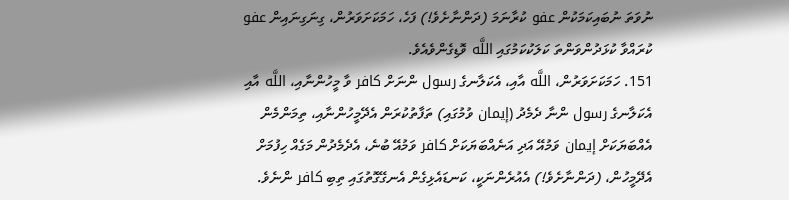ނުވަތަ ނުބައިކަމަކުން عفو ކުރާނަމަ (ދަންނާށެވެ!) ފަހެ، ހަމަކަށަވަރުން، ގިނަގިނައިން عفو ކުރައްވާ ކުޅަދުންވަންތަ ކަލަކުކަމުގައި اللَّه ވޮޑިގެންވެއެވެ.
151. ހަމަކަށަވަރުން، اللَّه އާއި، އެކަލާނގެ رسول ންނަށް كافر ވާ މީހުންނާއި، اللَّه އާއި އެކަލާނގެ رسول ންނާ ދެމެދު (إيمان ވުމުގައި) ތަފާތުކުރަން އެދޭމީހުންނާއި، ތިމަންމެން އެއްބަޔަކަށް إيمان ވަމުއޭ އަދި އަނެއްބަޔަކަށް كافر ވަމުއޭ ބުނެ، އެދެމެދުން މަގެއް ހިފުމަށް އެދޭމީހުން، (ދަންނާށެވެ!) އެއުރެންނަކީ، ކަނޑައެޅިގެން އެނގޭގޮތުގައި ތިބި كافر ންނެވެ.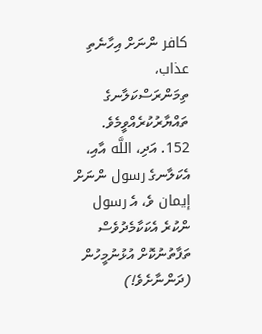كافر ންނަށް އިހާނެތި عذاب، ތިމަންރަސްކަލާނގެ ތައްޔާރުކުރެއްވީމެވެ.
152. އަދި، اللَّه އާއި، އެކަލާނގެ رسول ންނަށް إيمان ވެ، އެ رسول ންކުރެ އެކަކާމެދުވެސް ތަފާތުނުކޮށް އުޅުނުމީހުން (ދަންނާށެވެ!)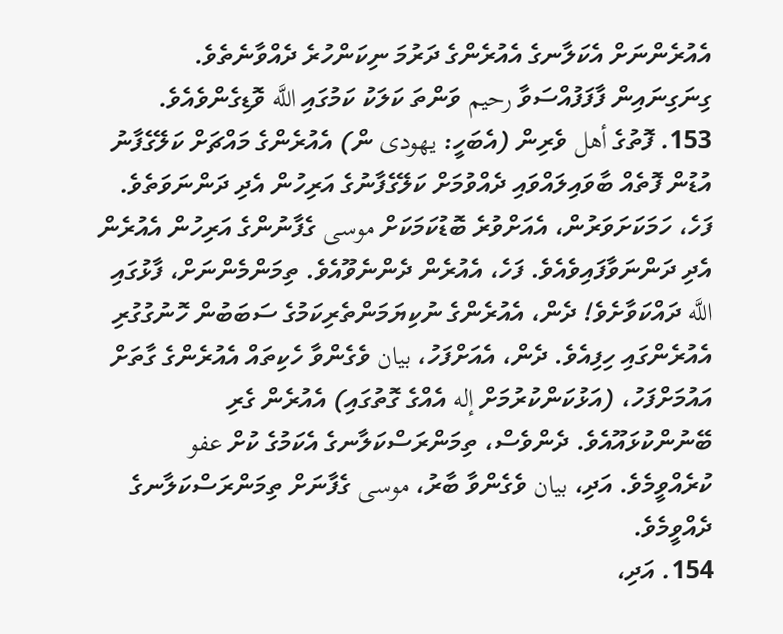އެއުރެންނަށް އެކަލާނގެ އެއުރެންގެ ދަރުމަ ނިކަންހުރެ ދެއްވާނެތެވެ. ގިނަގިނައިން ފާފަފުއްސަވާ رحيم ވަންތަ ކަލަކު ކަމުގައި اللَّه ވޮޑިގެންވެއެވެ.
153. ފޮތުގެ أهل ވެރިން (އެބަހީ: يهودى ން) އެއުރެންގެ މައްޗަށް ކަލޭގެފާނު އުޑުން ފޮތެއް ބާވައިލައްވައި ދެއްވުމަށް ކަލޭގެފާނުގެ އަރިހުން އެދި ދަންނަވަތެވެ. ފަހެ، ހަމަކަށަވަރުން، އެއަށްވުރެ ބޮޑުކަމަކަށް موسى ގެފާނުންގެ އަރިހުން އެއުރެން އެދި ދަންނަވާފައިވެއެވެ. ފަހެ، އެއުރެން ދެންނެވޫއެވެ. ތިމަންމެންނަށް، ފާޅުގައި اللَّه ދައްކަވާށެވެ! ދެން، އެއުރެންގެ ނުކިޔަމަންތެރިކަމުގެ ސަބަބުން ހޮނުގުގުރި އެއުރެންގައި ހިފިއެވެ. ދެން، އެއަށްފަހު، بيان ވެގެންވާ ހެކިތައް އެއުރެންގެ ގާތަށް އައުމަށްފަހު، (އަޅުކަންކުރުމަށް إله އެއްގެ ގޮތުގައި) އެއުރެން ގެރި ބޭނުންކުޅައޫއެވެ. ދެންވެސް، ތިމަންރަސްކަލާނގެ އެކަމުގެ ކުށް عفو ކުރެއްވީމެވެ. އަދި، بيان ވެގެންވާ ބާރު، موسى ގެފާނަށް ތިމަންރަސްކަލާނގެ ދެއްވީމެވެ.
154. އަދި،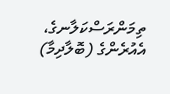ތިމަންރަސްކަލާނގެ، އެއުރެންގެ (ބޮލާދިމާ)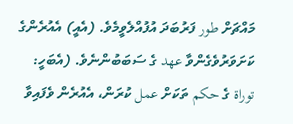މައްޗަށް طور ފަރުބަދަ އުފުއްލެވީމެވެ. (އެއީ) އެއުރެންގެ ކަށަވަރުވެގެންވާ عهد ގެ ސަބަބުންނެވެ. (އެބަހީ: توراة ގެ حكم ތަކަށް عمل ކުރަން، އެއުރެން ވެފައިވާ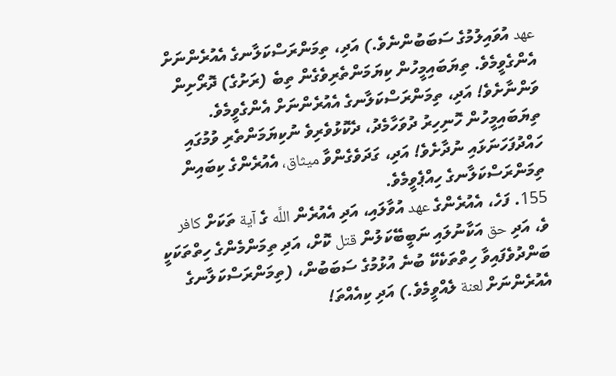عهد އުވައިލުމުގެ ސަބަބުންނެވެ.) އަދި، ތިމަންރަސްކަލާނގެ އެއުރެންނަށް އެންގެވީމެވެ. ތިޔަބައިމީހުން ކިޔަމަންތެރިވެގެން ތިބެ (ރަށުގެ) ދޮރޯށިން ވަންނާށެވެ! އަދި، ތިމަންރަސްކަލާނގެ އެއުރެންނަށް އެންގެވީމެވެ. ތިޔަބައިމީހުން ހޮނިހިރު ދުވަހާމެދު، ދެކޮޅުވެރިވެ ނުކިޔަމަންތެރި ވުމުގައި ހައްދުފަހަނަޅައި ނުދާށެވެ! އަދި، ގަދަވެގެންވާ ميثاق، އެއުރެންގެ ކިބައިން ތިމަންރަސްކަލާނގެ ހިއްޕެވީމެވެ.
155. ފަހެ، އެއުރެންގެ عهد އުވާލައި، އަދި އެއުރެން اللَّه ގެ آية ތަކަށް كافر ވެ، އަދި حق އަކާނުލައި ނަބީބޭކަލުން قتل ކޮށް، އަދި ތިމަންމެންގެ ހިތްތަކަކީ ބަންދުވެފައިވާ ހިތްތަކެކޭ ބުނެ އުޅުމުގެ ސަބަބުން، (ތިމަންރަސްކަލާނގެ އެއުރެންނަށް لعنة ލެއްވީމެވެ.) އަދި ކިއެއްތަ!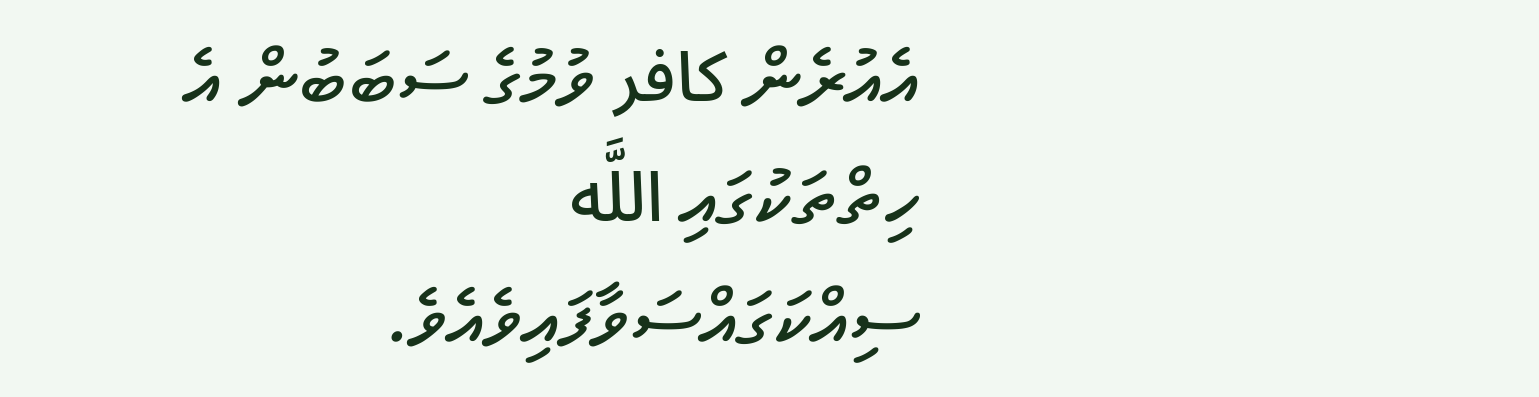އެއުރެން كافر ވުމުގެ ސަބަބުން އެ ހިތްތަކުގައި اللَّه ސިއްކަގައްސަވާފައިވެއެވެ.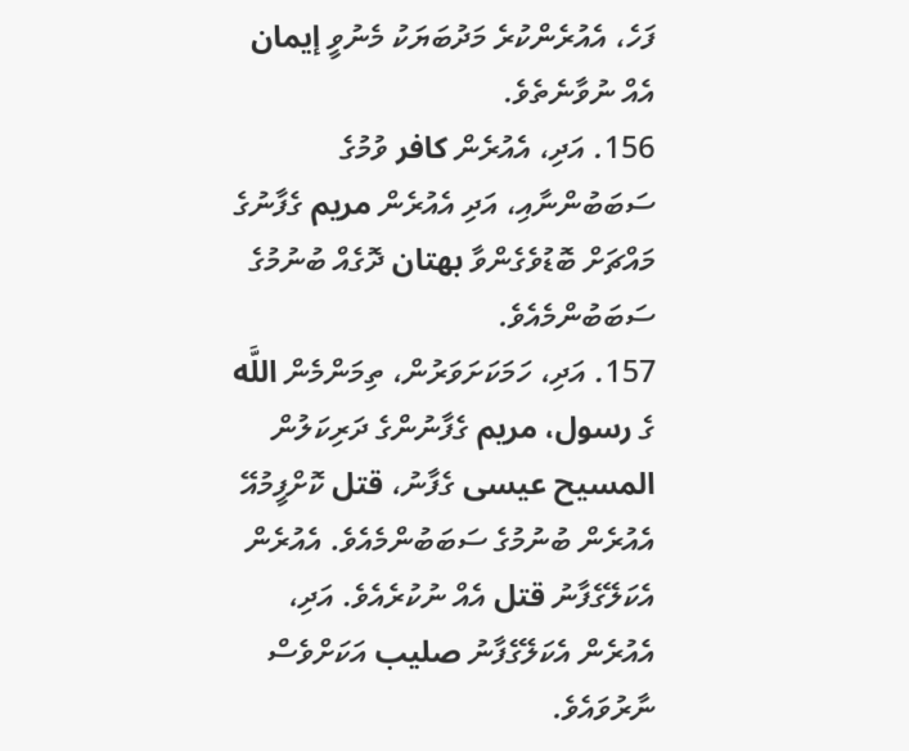ފަހެ، އެއުރެންކުރެ މަދުބަޔަކު މެނުވީ إيمان އެއް ނުވާނެތެވެ.
156. އަދި، އެއުރެން كافر ވުމުގެ ސަބަބުންނާއި، އަދި އެއުރެން مريم ގެފާނުގެ މައްޗަށް ބޮޑުވެގެންވާ بهتان ދޮގެއް ބުނުމުގެ ސަބަބުންމެއެވެ.
157. އަދި، ހަމަކަށަވަރުން، ތިމަންމެން اللَّه ގެ رسول، مريم ގެފާނުންގެ ދަރިކަލުން المسيح عيسى ގެފާނު، قتل ކޮށްފީމުއޭ އެއުރެން ބުނުމުގެ ސަބަބުންމެއެވެ. އެއުރެން އެކަލޭގެފާނު قتل އެއް ނުކުރެއެވެ. އަދި، އެއުރެން އެކަލޭގެފާނު صليب އަކަށްވެސް ނާރުވައެވެ.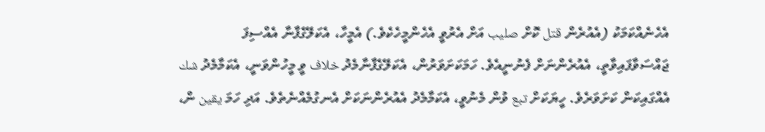އެހެނެއްކަމަކު (އެއުރެން قتل ކޮށް صليب އަށް އެރުވީ އެހެންމީހެކެވެ.) އެމީހާ، އެކަލޭގެފާނާ އެއްސިފަ ޖައްސަވާފައިވާތީ، އެއުރެންނަށް ފެނުނީއެވެ. ހަމަކަށަވަރުން، އެކަލޭގެފާނާމެދު خلاف ވީ މީހުންވަނީ، އެކަމާމެދު شك އެއްގައިކަން ކަށަވަރެވެ. ހީޔަކަށް تبع ވުން މެނުވީ، އެކަމާމެދު އެއުރެންނަކަށް އެނގުމެއްނެތެވެ. އަދި ހަމަ يقين ން،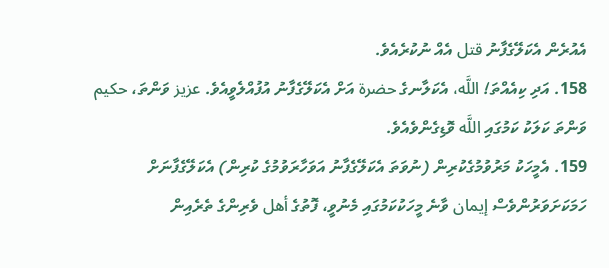އެއުރެން އެކަލޭގެފާނު قتل އެއް ނުކުރެއެވެ.
158. އަދި ކިއެއްތަ! اللَّه، އެކަލާނގެ حضرة އަށް އެކަލޭގެފާނު އުފުއްލެވީއެވެ. عزيز ވަންތަ، حكيم ވަންތަ ކަލަކު ކަމުގައި اللَّه ވޮޑިގެންވެއެވެ.
159. އެމީހަކު މަރުވުމުގެކުރިން (ނުވަތަ އެކަލޭގެފާނު އަވަހާރަވުމުގެ ކުރިން) އެކަލޭގެފާނަށް ހަމަކަށަވަރުންވެސް إيمان ވާނެ މީހަކުކަމުގައި މެނުވީ، ފޮތުގެ أهل ވެރިންގެ ތެރެއިން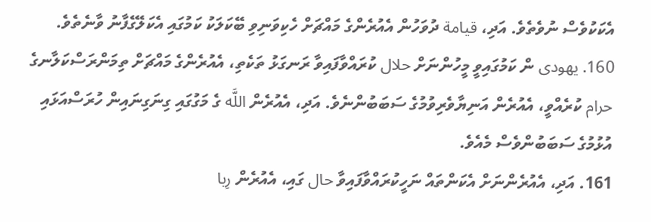އެކަކުވެސް ނުވެތެވެ. އަދި، قيامة ދުވަހުން އެއުރެންގެ މައްޗަށް ހެކިވަނިވި ބޭކަލަކު ކަމުގައި އެކަލޭގެފާނު ވާނެތެވެ.
160. يهودى ން ކަމުގައިވީ މީހުންނަށް حلال ކުރައްވާފައިވާ ރަނގަޅު ތަކެތި، އެއުރެންގެ މައްޗަށް ތިމަންރަސްކަލާނގެ حرام ކުރެއްވީ، އެއުރެން އަނިޔާވެރިވުމުގެ ސަބަބުންނެވެ. އަދި، އެއުރެން اللَّه ގެ މަގުގައި ގިނަގިނައިން ހުރަސްއަޅައި އުޅުމުގެ ސަބަބުންވެސް މެއެވެ.
161. އަދި، އެއުރެންނަށް އެކަންތައް ނަހީކުރައްވާފައިވާ حال ގައި، އެއުރެން رِبا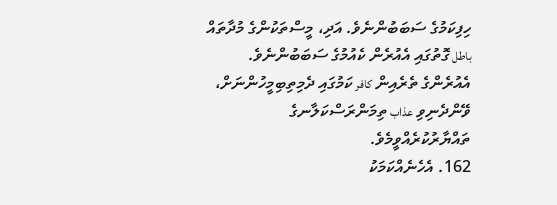ހިފިކަމުގެ ސަބަބުންނެވެ. އަދި، މީސްތަކުންގެ މުދާތައް باطل ގޮތުގައި އެއުރެން ކެއުމުގެ ސަބަބުންނެވެ. އެއުރެންގެ ތެރެއިން كافر ކަމުގައި ދެމިތިބިމީހުންނަށް، ވޭންދެނިވި عذاب ތިމަންރަސްކަލާނގެ ތައްޔާރުކުރެއްވީމެވެ.
162. އެހެނެއްކަމަކު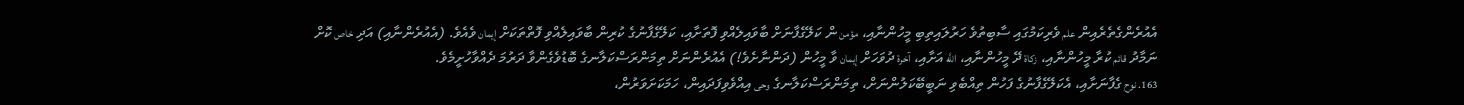އެއުރެންގެތެރެއިން علم ވެރިކަމުގައި ސާބިތުވެ ހަރުލައިތިބި މީހުންނާއި، مؤمن ން ކަލޭގެފާނަށް ބާވައިލެއްވި ފޮތަށާއި، ކަލޭގެފާނުގެ ކުރިން ބާވައިލެއްވި ފޮތްތަކަށް إيمان ވެއެވެ. (އެއުރެންނާއި) އަދި خاص ކޮށް ނަމާދު قائم ކުރާ މީހުންނާއި، زكاة ދޭ މީހުންނާއި، اللَّه އަށާއި، آخرة ދުވަހަށް إيمان ވާ މީހުން (ދަންނާށެވެ!) އެއުރެންނަށް ތިމަންރަސްކަލާނގެ ބޮޑުވެގެންވާ ދަރުމަ ދެއްވާހުށީމެވެ.
163. نوح ގެފާނަށާއި، އެކަލޭގެފާނުގެ ފަހުން ތިއްބެވި ނަބީބޭކަލުންނަށް، ތިމަންރަސްކަލާނގެ وحى އިއްވެވިފަދައިން، ހަމަކަށަވަރުން،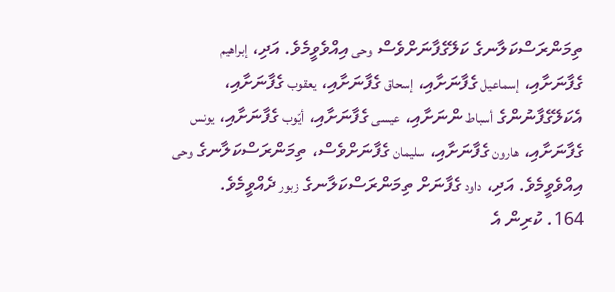ތިމަންރަސްކަލާނގެ ކަލޭގެފާނަށްވެސް وحى އިއްވެވީމެވެ. އަދި، إبراهيم ގެފާނަށާއި، إسماعيل ގެފާނަށާއި، إسحاق ގެފާނަށާއި، يعقوب ގެފާނަށާއި، އެކަލޭގެފާނުންގެ أسباط ންނަށާއި، عيسى ގެފާނަށާއި، أيّوب ގެފާނަށާއި، يونس ގެފާނަށާއި، هارون ގެފާނަށާއި، سليمان ގެފާނަށްވެސް، ތިމަންރަސްކަލާނގެ وحى އިއްވެވީމެވެ. އަދި، داود ގެފާނަށް ތިމަންރަސްކަލާނގެ زبور ދެއްވީމެވެ.
164. ކުރިން އެ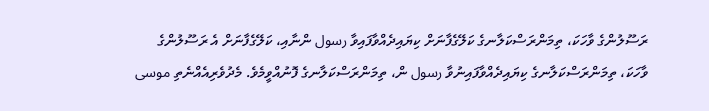ރަސޫލުންގެ ވާހަކަ، ތިމަންރަސްކަލާނގެ ކަލޭގެފާނަށް ކިޔައިދެއްވާފައިވާ رسول ންނާއި، ކަލޭގެފާނަށް އެ ރަސޫލުންގެ ވާހަކަ، ތިމަންރަސްކަލާނގެ ކިޔައިދެއްވާފައިނުވާ رسول ން، ތިމަންރަސްކަލާނގެ ފޮނުއްވީމެވެ. މެދުވެރިއެއްނެތި موسى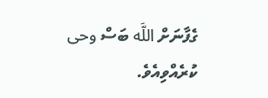ގެފާނަށް اللَّه ބަސް وحى ކުރެއްވިއެވެ.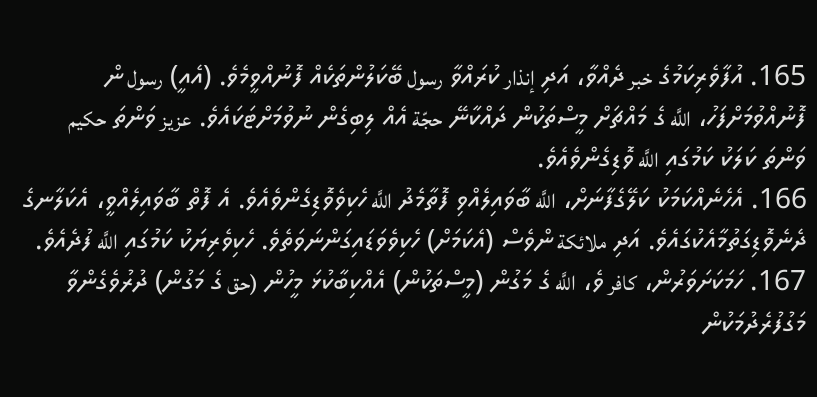165. އުފާވެރިކަމުގެ خبر ދެއްވާ، އަދި إنذار ކުރައްވާ رسول ބޭކަލުންތަކެއް ފޮނުއްވީމެވެ. (އެއީ) رسول ން ފޮނުއްވުމަށްފަހު، اللَّه ގެ މައްޗަށް މީސްތަކުން ދައްކާނޭ حجّة އެއް ލިބިގެން ނުވުމަށްޓަކައެވެ. عزيز ވަންތަ حكيم ވަންތަ ކަލަކު ކަމުގައި اللَّه ވޮޑިގެންވެއެވެ.
166. އެހެނެއްކަމަކު ކަލޭގެފާނަށް، اللَّه ބާވައިލެއްވި ފޮތާމެދު اللَّه ހެކިވެވޮޑިގެންވެއެވެ. އެ ފޮތް ބާވައިލެއްވީ، އެކަލާނގެ ދެނެވޮޑިގަތުމާއެކުގައެވެ. އަދި ملائكة ންވެސް (އެކަމަށް) ހެކިވެވަޑައިގަންނަވަތެވެ. ހެކިވެރިޔަކު ކަމުގައި اللَّه ފުދެއެވެ.
167. ހަމަކަށަވަރުން، كافر ވެ، اللَّه ގެ މަގުން (މީސްތަކުން) އެއްކިބާކުޅަ މީހުން (حق ގެ މަގުން) ދުރުވެގެންވާ މަގުފުރެދުމަކުން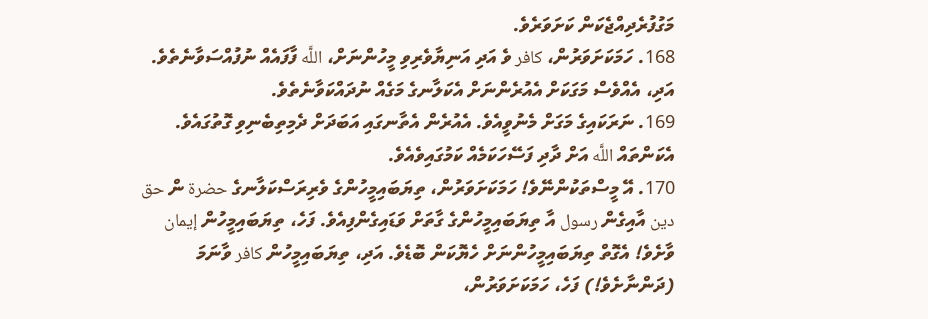މަގުފުރެދިއްޖެކަން ކަށަވަރެވެ.
168. ހަމަކަށަވަރުން، كافر ވެ އަދި އަނިޔާވެރިވި މީހުންނަށް، اللَّه ފާފައެއް ނުފުއްސަވާނެތެވެ. އަދި، އެއްވެސް މަގަކަށް އެއުރެންނަށް އެކަލާނގެ މަގެއް ނުދައްކަވާނެތެވެ.
169. ނަރަކައިގެ މަގަށް މެނުވީއެވެ. އެއުރެން އެތާނގައި އަބަދަށް ދެމިތިބެނިވި ގޮތުގައެވެ. އެކަންތައް اللَّه އަށް ދާދި ފަސޭހަކަމެއް ކަމުގައިވެއެވެ.
170. އޭ މީސްތަކުންނޭވެ! ހަމަކަށަވަރުން، ތިޔަބައިމީހުންގެ ވެރިރަސްކަލާނގެ حضرة ން حق دين އާއިގެން رسول އާ ތިޔަބައިމީހުންގެ ގާތަށް ވަޑައިގެންފިއެވެ. ފަހެ، ތިޔަބައިމީހުން إيمان ވާށެވެ! އެގޮތް ތިޔަބައިމީހުންނަށް ހެޔޮކަން ބޮޑެވެ. އަދި، ތިޔަބައިމީހުން كافر ވާނަމަ (ދަންނާށެވެ!) ފަހެ، ހަމަކަށަވަރުން،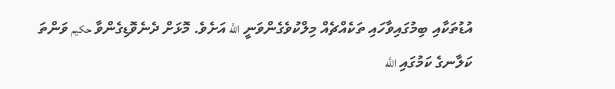އުޑުތަކާއި ބިމުގައިވާހައި ތަކެއްޗެއް މިލްކުވެގެންވަނީ اللَّه އަށެވެ. މޮޅަށް ދެނެވޮޑިގެންވާ حكيم ވަންތަ ކަލާނގެ ކަމުގައި اللَّه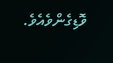ވޮޑިގެންވެއެވެ.